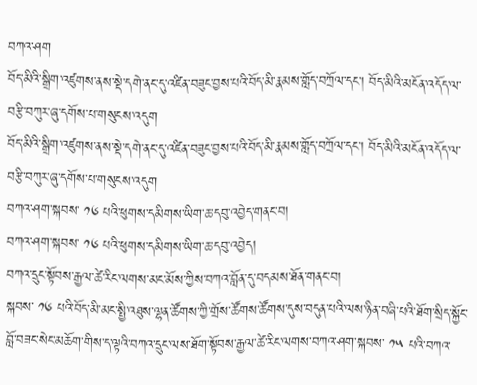བཀའ་ཤག
བོད་མིའི་སྒྲིག་འཛུགས་ནས་སྡེ་དགེ་ནང་དུ་འཛིན་བཟུང་བྱས་པའི་བོད་མི་རྣམས་གློད་བཀྲོལ་དང་། བོད་མིའི་མངོན་འདོད་ལ་བརྩི་བཀུར་ཞུ་དགོས་པ་གསུངས་འདུག
བོད་མིའི་སྒྲིག་འཛུགས་ནས་སྡེ་དགེ་ནང་དུ་འཛིན་བཟུང་བྱས་པའི་བོད་མི་རྣམས་གློད་བཀྲོལ་དང་། བོད་མིའི་མངོན་འདོད་ལ་བརྩི་བཀུར་ཞུ་དགོས་པ་གསུངས་འདུག
བཀའ་ཤག་སྐབས་ ༡༦ པའི་ཕུགས་དམིགས་ཡིག་ཆ་དབུ་འབྱེད་གནང་བ།
བཀའ་ཤག་སྐབས་ ༡༦ པའི་ཕུགས་དམིགས་ཡིག་ཆ་དབུ་འབྱེད།
བཀའ་དྲུང་སྟོབས་རྒྱལ་ཚེ་རིང་ལགས་མང་མོས་ཀྱིས་བཀའ་བློན་དུ་བདམས་ཐོན་གནང་བ།
སྐབས་ ༡༦ པའི་བོད་མི་མང་སྤྱི་འཐུས་ལྷན་ཚོགས་ཀྱི་གྲོས་ཚོགས་ཚོགས་དུས་བདུན་པའི་ལས་ཉིན་བཞི་པའི་ཐོག་སྲིད་སྐྱོང་བློ་བཟང་སེང་མཆོག་གིས་ད་ལྟའི་བཀའ་དྲུང་ལས་ཐོག་སྟོབས་རྒྱལ་ཚེ་རིང་ལགས་བཀའ་ཤག་སྐབས་ ༡༥ པའི་བཀའ་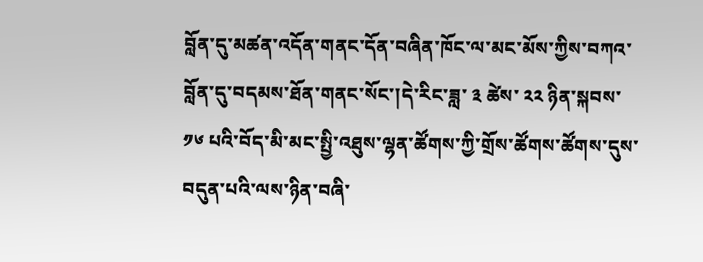བློན་དུ་མཚན་འདོན་གནང་དོན་བཞིན་ཁོང་ལ་མང་མོས་ཀྱིས་བཀའ་བློན་དུ་བདམས་ཐོན་གནང་སོང་།དེ་རིང་ཟླ་ ༣ ཚེས་ ༢༢ ཉིན་སྐབས་ ༡༦ པའི་བོད་མི་མང་སྤྱི་འཐུས་ལྷན་ཚོགས་ཀྱི་གྲོས་ཚོགས་ཚོགས་དུས་བདུན་པའི་ལས་ཉིན་བཞི་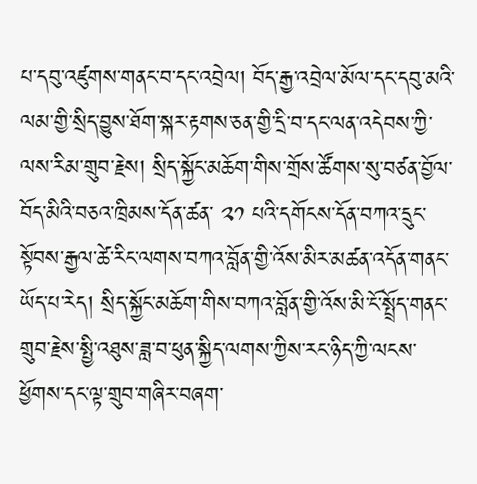པ་དབུ་འཛུགས་གནང་བ་དང་འབྲེལ། བོད་རྒྱ་འབྲེལ་མོལ་དང་དབུ་མའི་ལམ་གྱི་སྲིད་བྱུས་ཐོག་སྐར་རྟགས་ཅན་གྱི་དྲི་བ་དང་ལན་འདེབས་ཀྱི་ལས་རིམ་གྲུབ་རྗེས། སྲིད་སྐྱོང་མཆོག་གིས་གྲོས་ཚོགས་སུ་བཙན་བྱོལ་བོད་མིའི་བཅའ་ཁྲིམས་དོན་ཚན་ ༢༡ པའི་དགོངས་དོན་བཀའ་དྲུང་སྟོབས་རྒྱལ་ཚེ་རིང་ལགས་བཀའ་བློན་གྱི་འོས་མིར་མཚན་འདོན་གནང་ཡོད་པ་རེད། སྲིད་སྐྱོང་མཆོག་གིས་བཀའ་བློན་གྱི་འོས་མི་ངོ་སྤྲོད་གནང་གྲུབ་རྗེས་སྤྱི་འཐུས་ཟླ་བ་ཕུན་སྐྱིད་ལགས་ཀྱིས་རང་ཉིད་ཀྱི་ལངས་ཕྱོགས་དང་ལྟ་གྲུབ་གཞིར་བཞག་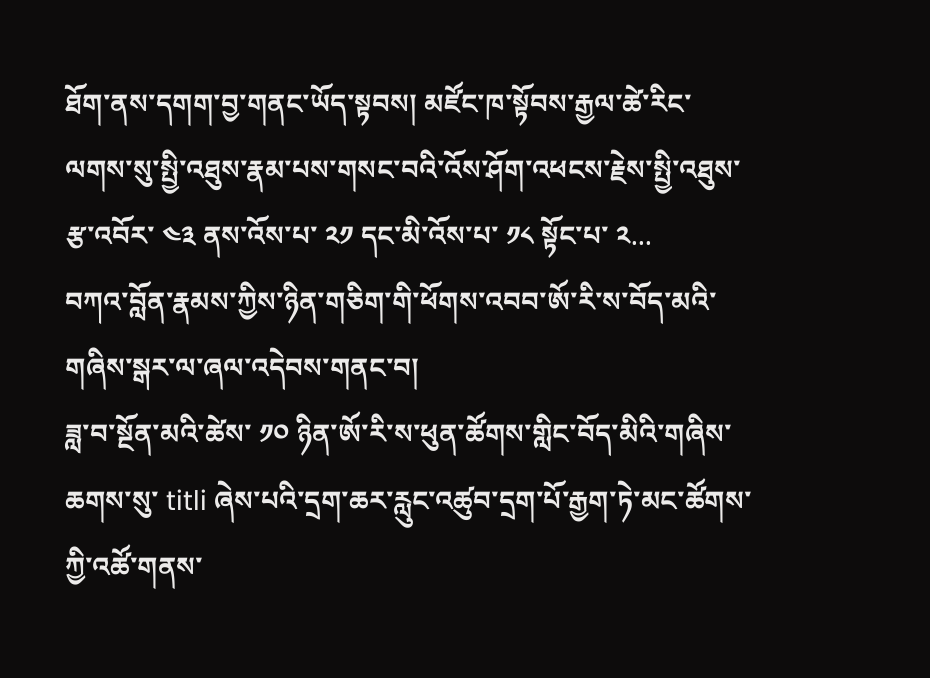ཐོག་ནས་དགག་བྱ་གནང་ཡོད་སྟབས། མཛོང་ཁ་སྟོབས་རྒྱལ་ཚེ་རིང་ལགས་སུ་སྤྱི་འཐུས་རྣམ་པས་གསང་བའི་འོས་ཤོག་འཕངས་རྗེས་སྤྱི་འཐུས་རྩ་འབོར་ ༤༣ ནས་འོས་པ་ ༢༡ དང་མི་འོས་པ་ ༡༨ སྟོང་པ་ ༢...
བཀའ་བློན་རྣམས་ཀྱིས་ཉིན་གཅིག་གི་ཕོགས་འབབ་ཨོ་རི་ས་བོད་མའི་གཞིས་སྒར་ལ་ཞལ་འདེབས་གནང་བ།
ཟླ་བ་སྔོན་མའི་ཚེས་ ༡༠ ཉིན་ཨོ་རི་ས་ཕུན་ཚོགས་གླིང་བོད་མིའི་གཞིས་ཆགས་སུ་ titli ཞེས་པའི་དྲག་ཆར་རླུང་འཚུབ་དྲག་པོ་རྒྱག་ཏེ་མང་ཚོགས་ཀྱི་འཚོ་གནས་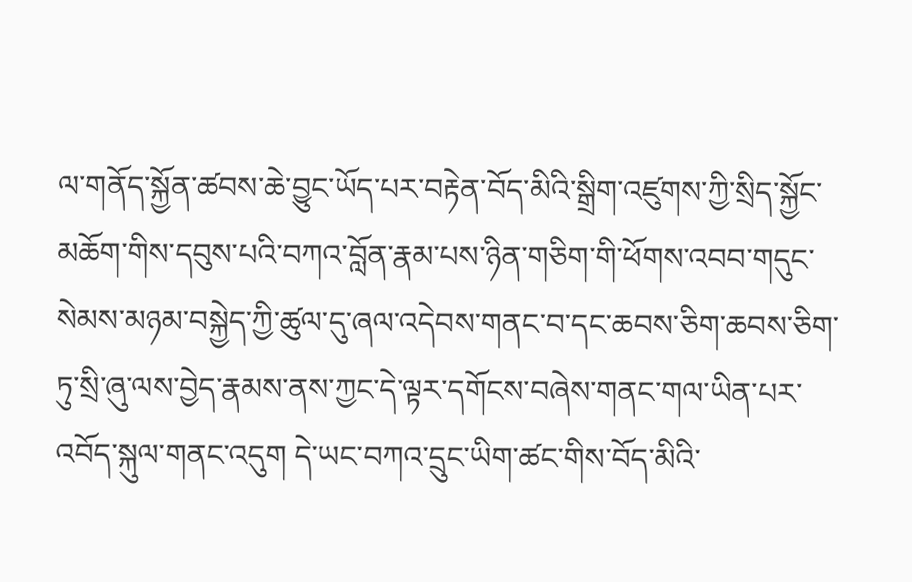ལ་གནོད་སྐྱོན་ཚབས་ཆེ་བྱུང་ཡོད་པར་བརྟེན་བོད་མིའི་སྒྲིག་འཛུགས་ཀྱི་སྲིད་སྐྱོང་མཆོག་གིས་དབུས་པའི་བཀའ་བློན་རྣམ་པས་ཉིན་གཅིག་གི་ཕོགས་འབབ་གདུང་སེམས་མཉམ་བསྐྱེད་ཀྱི་ཚུལ་དུ་ཞལ་འདེབས་གནང་བ་དང་ཆབས་ཅིག་ཆབས་ཅིག་ཏུ་སྲི་ཞུ་ལས་བྱེད་རྣམས་ནས་ཀྱང་དེ་ལྟར་དགོངས་བཞེས་གནང་གལ་ཡིན་པར་འབོད་སྐུལ་གནང་འདུག དེ་ཡང་བཀའ་དྲུང་ཡིག་ཚང་གིས་བོད་མིའི་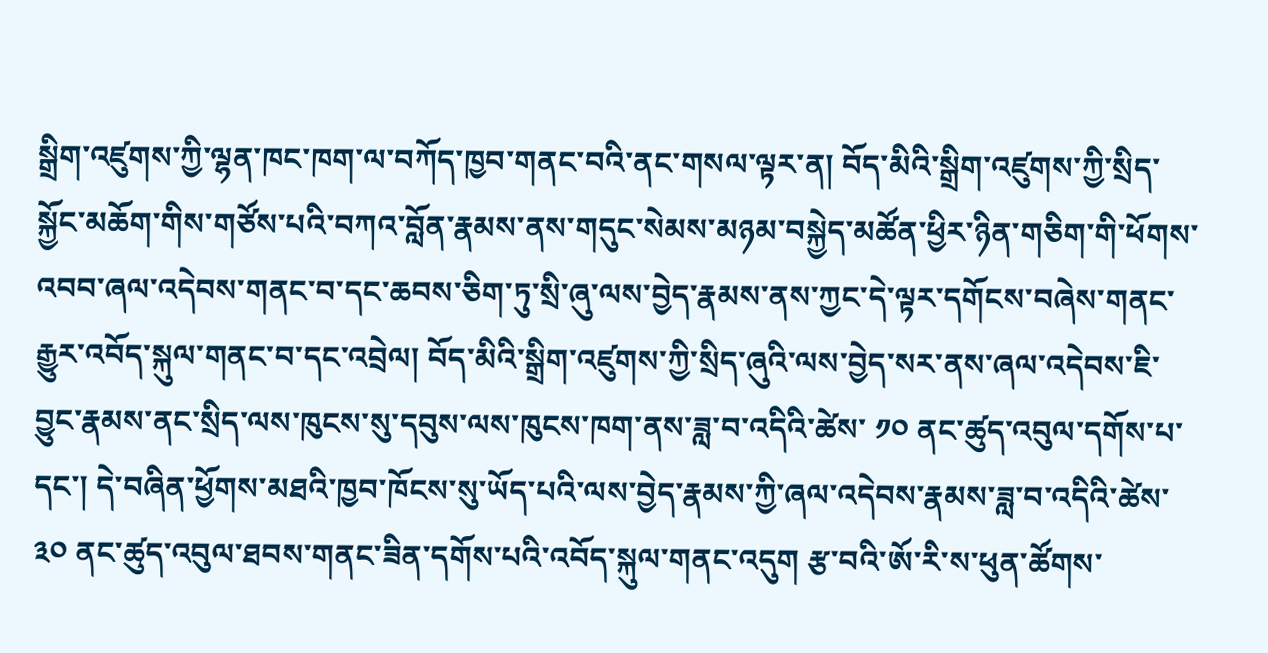སྒྲིག་འཛུགས་ཀྱི་ལྷན་ཁང་ཁག་ལ་བཀོད་ཁྱབ་གནང་བའི་ནང་གསལ་ལྟར་ན། བོད་མིའི་སྒྲིག་འཛུགས་ཀྱི་སྲིད་སྐྱོང་མཆོག་གིས་གཙོས་པའི་བཀའ་བློན་རྣམས་ནས་གདུང་སེམས་མཉམ་བསྐྱེད་མཚོན་ཕྱིར་ཉིན་གཅིག་གི་ཕོགས་འབབ་ཞལ་འདེབས་གནང་བ་དང་ཆབས་ཅིག་ཏུ་སྲི་ཞུ་ལས་བྱེད་རྣམས་ནས་ཀྱང་དེ་ལྟར་དགོངས་བཞེས་གནང་རྒྱུར་འབོད་སྐུལ་གནང་བ་དང་འབྲེལ། བོད་མིའི་སྒྲིག་འཛུགས་ཀྱི་སྲིད་ཞུའི་ལས་བྱེད་སར་ནས་ཞལ་འདེབས་ཇི་བྱུང་རྣམས་ནང་སྲིད་ལས་ཁུངས་སུ་དབུས་ལས་ཁུངས་ཁག་ནས་ཟླ་བ་འདིའི་ཚེས་ ༡༠ ནང་ཚུད་འབུལ་དགོས་པ་དང་། དེ་བཞིན་ཕྱོགས་མཐའི་ཁྱབ་ཁོངས་སུ་ཡོད་པའི་ལས་བྱེད་རྣམས་ཀྱི་ཞལ་འདེབས་རྣམས་ཟླ་བ་འདིའི་ཚེས་ ༣༠ ནང་ཚུད་འབུལ་ཐབས་གནང་ཟིན་དགོས་པའི་འབོད་སྐུལ་གནང་འདུག རྩ་བའི་ཨོ་རི་ས་ཕུན་ཚོགས་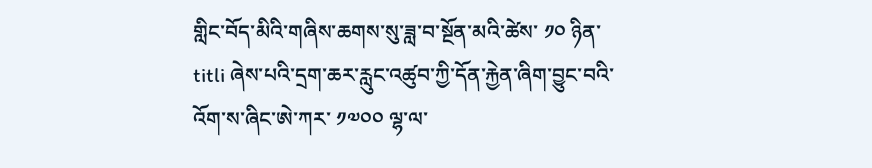གླིང་བོད་མིའི་གཞིས་ཆགས་སུ་ཟླ་བ་སྔོན་མའི་ཚེས་ ༡༠ ཉིན་ titli ཞེས་པའི་དྲག་ཆར་རླུང་འཚུབ་ཀྱི་དོན་རྐྱེན་ཞིག་བྱུང་བའི་འོག་ས་ཞིང་ཨེ་ཀར་ ༡༧༠༠ ལྷ་ལ་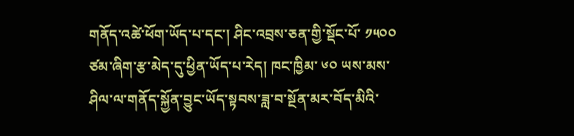གནོད་འཚེ་ཕོག་ཡོད་པ་དང་། ཤིང་འབྲས་ཅན་གྱི་སྡོང་པོ་ ༡༥༠༠ ཙམ་ཞིག་རྩ་མེད་དུ་ཕྱིན་ཡོད་པ་རེད། ཁང་ཁྱིམ་ ༦༠ ཡས་མས་ཤིལ་ལ་གནོད་སྐྱོན་བྱུང་ཡོད་སྟབས་ཟླ་བ་སྔོན་མར་བོད་མིའི་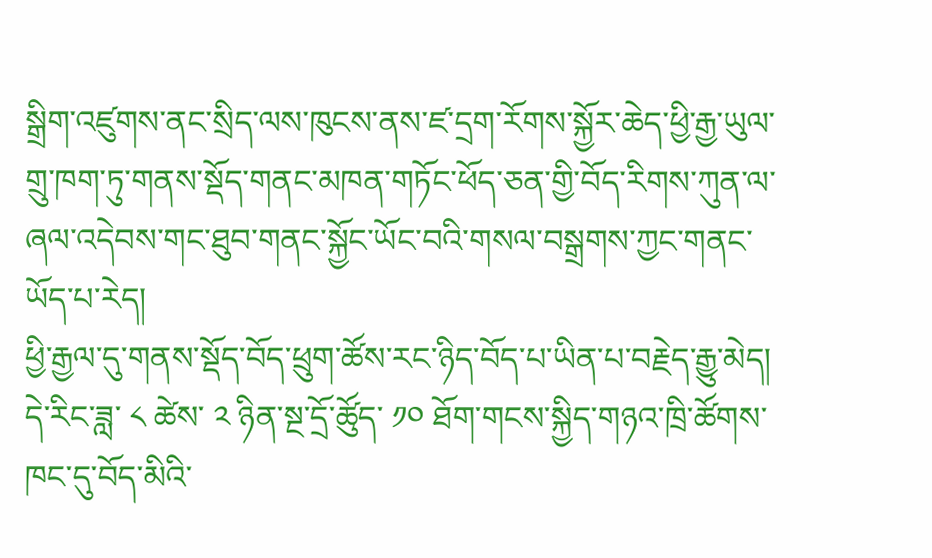སྒྲིག་འཛུགས་ནང་སྲིད་ལས་ཁུངས་ནས་ཛ་དྲག་རོགས་སྐྱོར་ཆེད་ཕྱི་རྒྱ་ཡུལ་གྲུ་ཁག་ཏུ་གནས་སྡོད་གནང་མཁན་གཏོང་ཕོད་ཅན་གྱི་བོད་རིགས་ཀུན་ལ་ཞལ་འདེབས་གང་ཐུབ་གནང་སྐྱོང་ཡོང་བའི་གསལ་བསྒྲགས་ཀྱང་གནང་ཡོད་པ་རེད།
ཕྱི་རྒྱལ་དུ་གནས་སྡོད་བོད་ཕྲུག་ཚོས་རང་ཉིད་བོད་པ་ཡིན་པ་བརྗེད་རྒྱུ་མེད།
དེ་རིང་ཟླ་ ༨ ཚེས་ ༢ ཉིན་སྔ་དྲོ་ཚོུད་ ༡༠ ཐོག་གངས་སྐྱིད་གཉའ་ཁྲི་ཚོགས་ཁང་དུ་བོད་མིའི་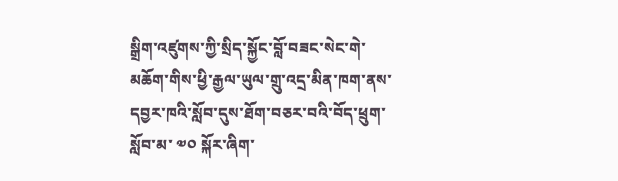སྒྲིག་འཛུགས་ཀྱི་སྲིད་སྐྱོང་བློ་བཟང་སེང་གེ་མཆོག་གིས་ཕྱི་རྒྱལ་ཡུལ་གྲུ་འདྲ་མིན་ཁག་ནས་དབྱར་ཁའི་སློབ་དུས་ཐོག་བཅར་བའི་བོད་ཕྲུག་སློབ་མ་ ༧༠ སྐོར་ཞིག་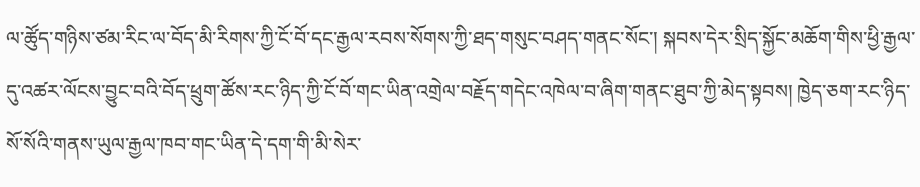ལ་ཚོུད་གཉིས་ཙམ་རིང་ལ་བོད་མི་རིགས་ཀྱི་ངོ་བོ་དང་རྒྱལ་རབས་སོགས་ཀྱི་ཐད་གསུང་བཤད་གནང་སོང་། སྐབས་དེར་སྲིད་སྐྱོང་མཆོག་གིས་ཕྱི་རྒྱལ་དུ་འཚར་ལོངས་བྱུང་བའི་བོད་ཕྲུག་ཚོས་རང་ཉིད་ཀྱི་ངོ་བོ་གང་ཡིན་འགྲེལ་བརྗོད་གདེང་འཁེལ་བ་ཞིག་གནང་ཐུབ་ཀྱི་མེད་སྟབས། ཁྱེད་ཅག་རང་ཉིད་སོ་སོའི་གནས་ཡུལ་རྒྱལ་ཁབ་གང་ཡིན་དེ་དག་གི་མི་སེར་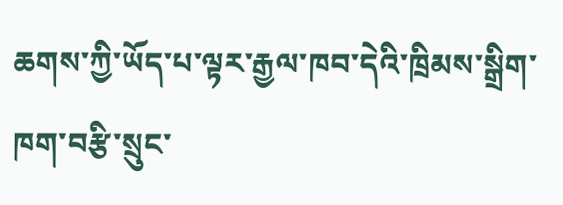ཆགས་ཀྱི་ཡོད་པ་ལྟར་རྒྱལ་ཁབ་དེའི་ཁྲིམས་སྒྲིག་ཁག་བརྩི་སྲུང་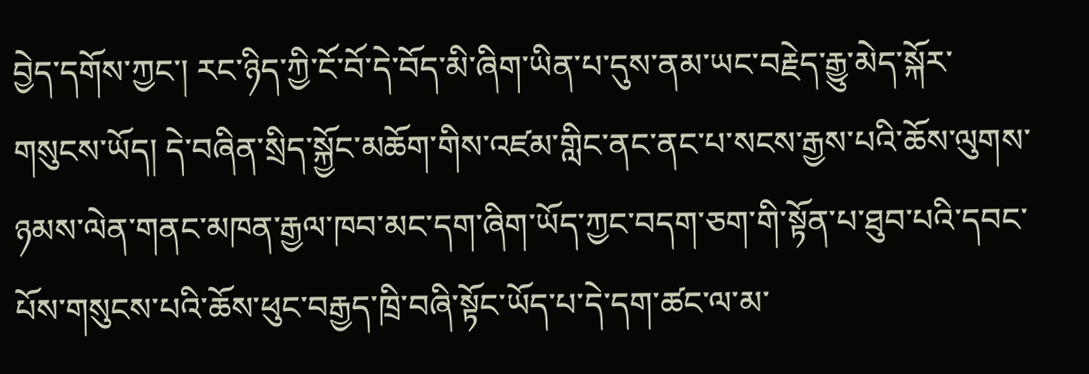བྱེད་དགོས་ཀྱང་། རང་ཉིད་ཀྱི་ངོ་བོ་དེ་བོད་མི་ཞིག་ཡིན་པ་དུས་ནམ་ཡང་བརྗེད་རྒྱུ་མེད་སྐོར་གསུངས་ཡོད། དེ་བཞིན་སྲིད་སྐྱོང་མཆོག་གིས་འཛམ་གླིང་ནང་ནང་པ་སངས་རྒྱས་པའི་ཆོས་ལུགས་ཉམས་ལེན་གནང་མཁན་རྒྱལ་ཁབ་མང་དག་ཞིག་ཡོད་ཀྱང་བདག་ཅག་གི་སྟོན་པ་ཐུབ་པའི་དབང་པོས་གསུངས་པའི་ཆོས་ཕུང་བརྒྱད་ཁྲི་བཞི་སྟོང་ཡོད་པ་དེ་དག་ཚང་ལ་མ་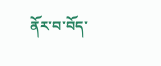ནོར་བ་བོད་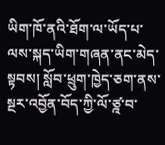ཡིག་ཁོ་ནའི་ཐོག་ལ་ཡོད་པ་ལས་སྐད་ཡིག་གཞན་ནང་མེད་སྟབས། སློབ་ཕྲུག་ཁྱེད་ཅག་ནས་སྔར་འབྱོན་བོད་ཀྱི་ལོ་ཙྰ་བ་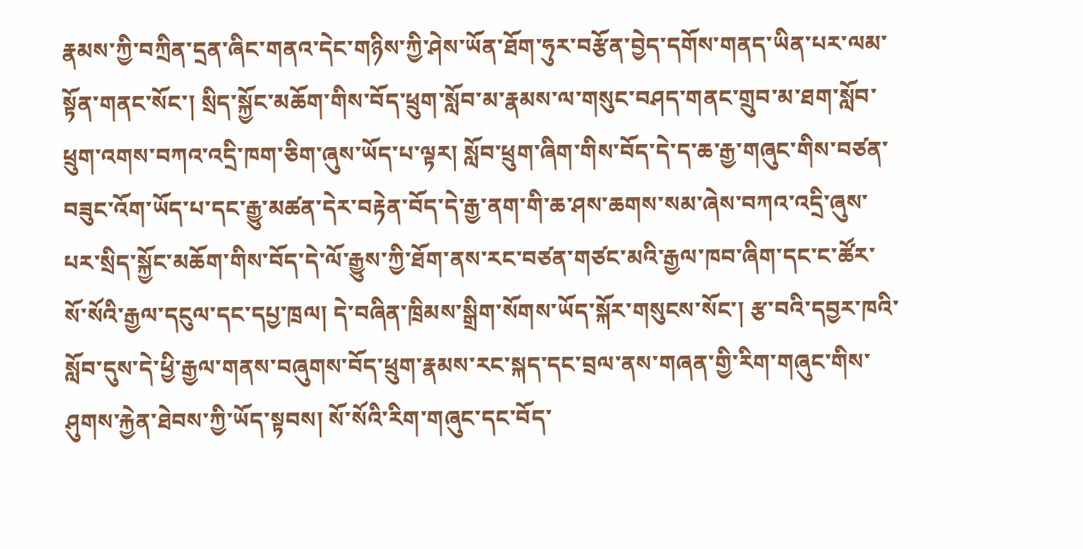རྣམས་ཀྱི་བཀྲིན་དྲན་ཞིང་གནའ་དེང་གཉིས་ཀྱི་ཤེས་ཡོན་ཐོག་ཧུར་བརྩོན་བྱེད་དགོས་གནད་ཡིན་པར་ལམ་སྟོན་གནང་སོང་། སྲིད་སྐྱོང་མཆོག་གིས་བོད་ཕྲུག་སློབ་མ་རྣམས་ལ་གསུང་བཤད་གནང་གྲུབ་མ་ཐག་སློབ་ཕྲུག་འགས་བཀའ་འདྲི་ཁག་ཅིག་ཞུས་ཡོད་པ་ལྟར། སློབ་ཕྲུག་ཞིག་གིས་བོད་དེ་ད་ཆ་རྒྱ་གཞུང་གིས་བཙན་བཟུང་འོག་ཡོད་པ་དང་རྒྱུ་མཚན་དེར་བརྟེན་བོད་དེ་རྒྱ་ནག་གི་ཆ་ཤས་ཆགས་སམ་ཞེས་བཀའ་འདྲི་ཞུས་པར་སྲིད་སྐྱོང་མཆོག་གིས་བོད་དེ་ལོ་རྒྱུས་ཀྱི་ཐོག་ནས་རང་བཙན་གཙང་མའི་རྒྱལ་ཁབ་ཞིག་དང་ང་ཚོར་སོ་སོའི་རྒྱལ་དངུལ་དང་དཔྱ་ཁྲལ། དེ་བཞིན་ཁྲིམས་སྒྲིག་སོགས་ཡོད་སྐོར་གསུངས་སོང་། རྩ་བའི་དབྱར་ཁའི་སློབ་དུས་དེ་ཕྱི་རྒྱལ་གནས་བཞུགས་བོད་ཕྲུག་རྣམས་རང་སྐད་དང་བྲལ་ནས་གཞན་གྱི་རིག་གཞུང་གིས་ཤུགས་རྐྱེན་ཐེབས་ཀྱི་ཡོད་སྟབས། སོ་སོའི་རིག་གཞུང་དང་བོད་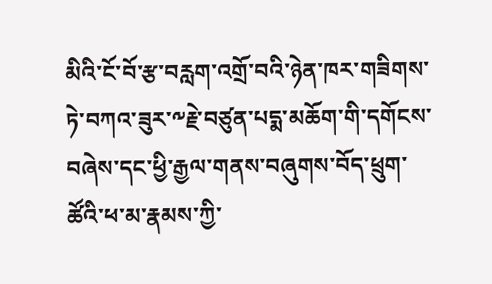མིའི་ངོ་བོ་རྩ་བརླག་འགྲོ་བའི་ཉེན་ཁར་གཟིགས་ཏེ་བཀའ་ཟུར་༸རྗེ་བཙུན་པདྨ་མཆོག་གི་དགོངས་བཞེས་དང་ཕྱི་རྒྱལ་གནས་བཞུགས་བོད་ཕྲུག་ཚོའི་ཕ་མ་རྣམས་ཀྱི་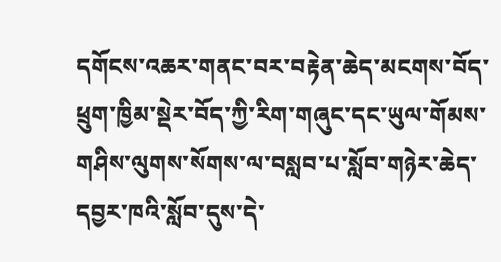དགོངས་འཆར་གནང་བར་བརྟེན་ཆེད་མངགས་བོད་ཕྲུག་ཁྱིམ་སྡེར་བོད་ཀྱི་རིག་གཞུང་དང་ཡུལ་གོམས་གཤིས་ལུགས་སོགས་ལ་བསླབ་པ་སློབ་གཉེར་ཆེད་དབྱར་ཁའི་སློབ་དུས་དེ་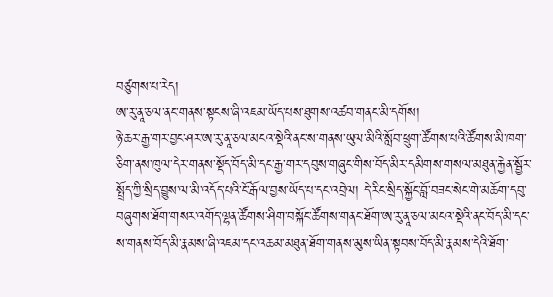བཙུགས་པ་རེད།
ཨ་རུ་ནཱ་ཅལ་ནང་གནས་སྟངས་ཞི་འཇམ་ཡོད་པས་ཐུགས་འཚབ་གནང་མི་དགོས།
ཉེ་ཆར་རྒྱ་གར་བྱང་ཤར་ཨ་རུ་ནཱ་ཅལ་མངའ་སྡེའི་ནང་ས་གནས་ཡུལ་མིའི་སློབ་ཕྲུག་ཚོགས་པའི་ཚོགས་མི་ཁག་ཅིག་ནས་ཁུལ་དེར་གནས་སྡོད་བོད་མི་དང་རྒྱ་གར་དབུས་གཞུང་གིས་བོད་མིར་དམིགས་གསལ་མཐུན་རྐྱེན་སྦྱོར་སྤྲོད་ཀྱི་སྲིད་བྱུས་ལ་མི་འདོད་པའི་ངོ་རྒོལ་བྱས་ཡོད་པ་དང་འབྲེལ། དེ་རིང་སྲིད་སྐྱོང་བློ་བཟང་སེང་གེ་མཆོག་དབུ་བཞུགས་ཐོག་གསར་འགོད་ལྷན་ཚོགས་ཤིག་བསྐོང་ཚོགས་གནང་ཐོག་ཨ་རུ་ནཱ་ཅལ་མངའ་སྡེའི་ནང་བོད་མི་དང་ས་གནས་བོད་མི་རྣམས་ཞི་འཇམ་དང་འཆམ་མཐུན་ཐོག་གནས་མུས་ཡིན་སྟབས་བོད་མི་རྣམས་དེའི་ཐོག་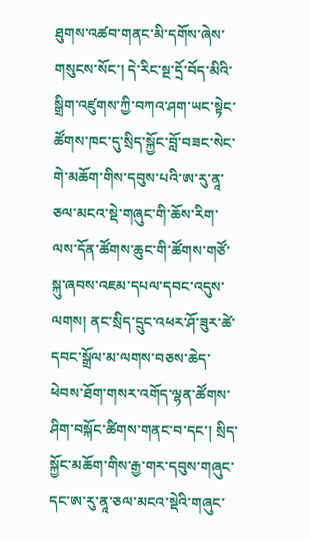ཐུགས་འཚབ་གནང་མི་དགོས་ཞེས་གསུངས་སོང་། དེ་རིང་སྔ་དྲོ་བོད་མིའི་སྒྲིག་འཛུགས་ཀྱི་བཀའ་ཤག་ཡང་སྟེང་ཚོགས་ཁང་དུ་སྲིད་སྐྱོང་བློ་བཟང་སེང་གེ་མཆོག་གིས་དབུས་པའི་ཨ་རུ་ནཱ་ཅལ་མངའ་སྡེ་གཞུང་གི་ཆོས་རིག་ལས་དོན་ཚོགས་ཆུང་གི་ཚོགས་གཙོ་སྐུ་ཞབས་འཇམ་དཔལ་དབང་འདུས་ལགས། ནང་སྲིད་དྲུང་འཕར་ཤོ་ཟུར་ཚེ་དབང་སྒྲོལ་མ་ལགས་བཅས་ཆེད་ཕེབས་ཐོག་གསར་འགོད་ལྷན་ཚོགས་ཤིག་བསྐོང་ཚིགས་གནང་བ་དང་། སྲིད་སྐྱོང་མཆོག་གིས་རྒྱ་གར་དབུས་གཞུང་དང་ཨ་རུ་ནཱ་ཅལ་མངའ་སྡེའི་གཞུང་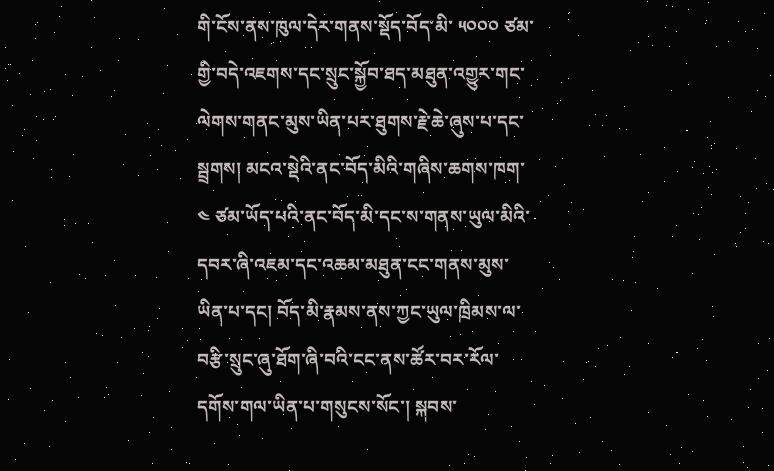གི་ངོས་ནས་ཁུལ་དེར་གནས་སྡོད་བོད་མི་ ༥༠༠༠ ཙམ་གྱི་བདེ་འཇགས་དང་སྲུང་སྐྱོབ་ཐད་མཐུན་འགྱུར་གང་ལེགས་གནང་མུས་ཡིན་པར་ཐུགས་རྗེ་ཆེ་ཞུས་པ་དང་སྦྲགས། མངའ་སྡེའི་ནང་བོད་མིའི་གཞིས་ཆགས་ཁག་ ༤ ཙམ་ཡོད་པའི་ནང་བོད་མི་དང་ས་གནས་ཡུལ་མིའི་དབར་ཞི་འཇམ་དང་འཆམ་མཐུན་ངང་གནས་མུས་ཡིན་པ་དང། བོད་མི་རྣམས་ནས་ཀྱང་ཡུལ་ཁྲིམས་ལ་བརྩི་སྲུང་ཞུ་ཐོག་ཞི་བའི་ངང་ནས་ཚོར་བར་རོལ་དགོས་གལ་ཡིན་པ་གསུངས་སོང་། སྐབས་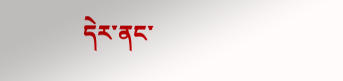དེར་ནང་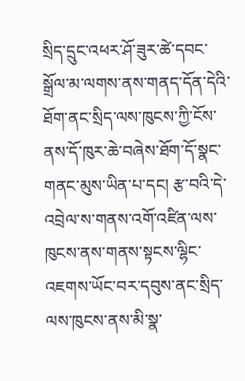སྲིད་དྲུང་འཕར་ཤོ་ཟུར་ཚེ་དབང་སྒྲོལ་མ་ལགས་ནས་གནད་དོན་དེའི་ཐོག་ནང་སྲིད་ལས་ཁུངས་ཀྱི་ངོས་ནས་དོ་ཁུར་ཆེ་བཞེས་ཐོག་དོ་སྣང་གནང་མུས་ཡིན་པ་དང། རྩ་བའི་དེ་འབྲེལ་ས་གནས་འགོ་འཛིན་ལས་ཁུངས་ནས་གནས་སྟངས་ལྷིང་འཇགས་ཡོང་བར་དབུས་ནང་སྲིད་ལས་ཁུངས་ནས་མི་སྣ་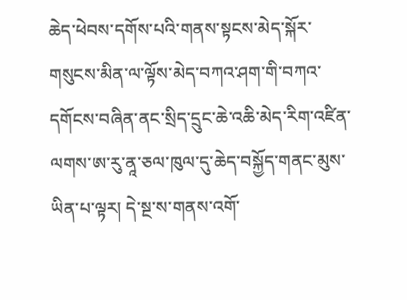ཆེད་ཕེབས་དགོས་པའི་གནས་སྟངས་མེད་སྐོར་གསུངས་མིན་ལ་ལྟོས་མེད་བཀའ་ཤག་གི་བཀའ་དགོངས་བཞིན་ནང་སྲིད་དྲུང་ཆེ་འཆི་མེད་རིག་འཛིན་ལགས་ཨ་རུ་ནཱ་ཅལ་ཁུལ་དུ་ཆེད་བསྐྱོད་གནང་མུས་ཡིན་པ་ལྟར། དེ་སྔ་ས་གནས་འགོ་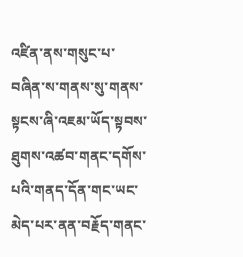འཛིན་ནས་གསུང་པ་བཞིན་ས་གནས་སུ་གནས་སྟངས་ཞི་འཇམ་ཡོད་སྟབས་ཐུགས་འཚབ་གནང་དགོས་པའི་གནད་དོན་གང་ཡང་མེད་པར་ནན་བརྗོད་གནང་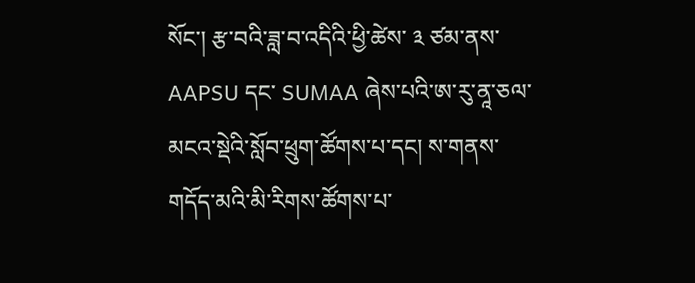སོང་། རྩ་བའི་ཟླ་བ་འདིའི་ཕྱི་ཚེས་ ༣ ཙམ་ནས་ AAPSU དང་ SUMAA ཞེས་པའི་ཨ་རུ་ནཱ་ཅལ་མངའ་སྡེའི་སློབ་ཕྲུག་ཚོགས་པ་དང། ས་གནས་གདོད་མའི་མི་རིགས་ཚོགས་པ་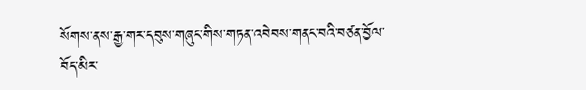སོགས་ནས་རྒྱ་གར་དབུས་གཞུང་གིས་གཏན་འབེབས་གནང་བའི་བཙན་བྱོལ་བོད་མིར་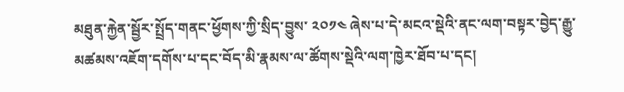མཐུན་རྐྱེན་སྦྱོར་སྤྲོད་གནང་ཕྱོགས་ཀྱི་སྲིད་བྱུས་ ༢༠༡༤ ཞེས་པ་དེ་མངའ་སྡེའི་ནང་ལག་བསྟར་བྱེད་རྒྱུ་མཚམས་འཇོག་དགོས་པ་དང་བོད་མི་རྣམས་ལ་ཚོགས་སྡེའི་ལག་ཁྱེར་ཐོབ་པ་དང།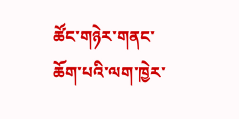ཚོང་གཉེར་གནང་ཆོག་པའི་ལག་ཁྱེར་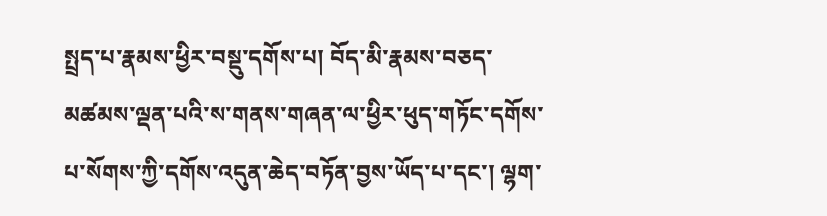སྤྲད་པ་རྣམས་ཕྱིར་བསྡུ་དགོས་པ། བོད་མི་རྣམས་བཅད་མཚམས་ལྡན་པའི་ས་གནས་གཞན་ལ་ཕྱིར་ཕུད་གཏོང་དགོས་པ་སོགས་ཀྱི་དགོས་འདུན་ཆེད་བཏོན་བྱས་ཡོད་པ་དང་། ལྷག་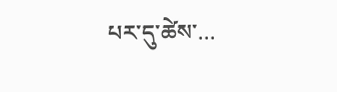པར་དུ་ཚེས་...